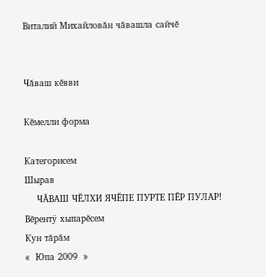Виталий Михайловăн чăвашла сайчĕ


Чăваш кĕвви

Кĕмелли форма

Категорисем
Шырав
    ЧĂВАШ ЧĔЛХИ ЯЧĔПЕ ПУРТЕ ПĔР ПУЛАР!
Вĕрентÿ хыпарĕсем
Кун тăрăм
«  Юпа 2009  »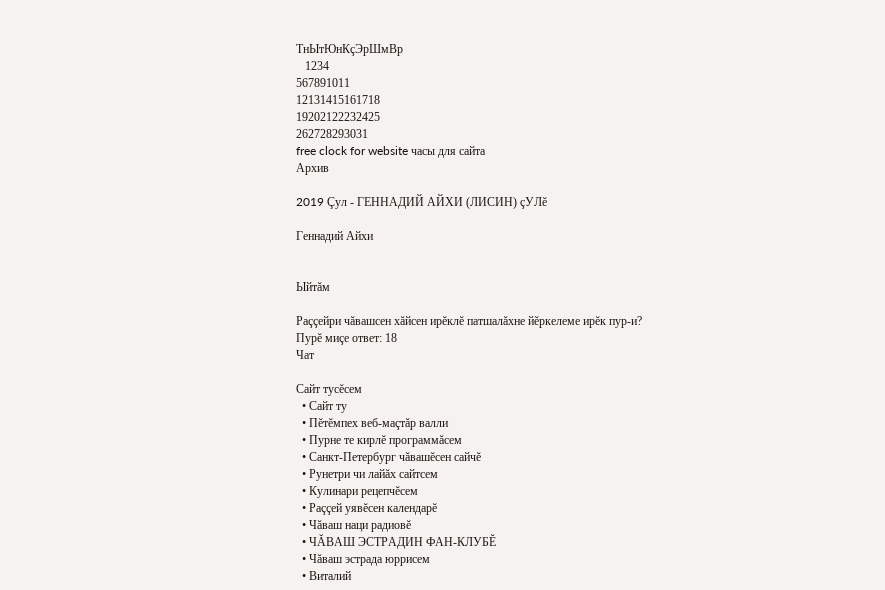ТнЫтЮнКçЭрШмВр
   1234
567891011
12131415161718
19202122232425
262728293031
free clock for website часы для сайта
Архив

2019 Çул - ГЕННАДИЙ АЙХИ (ЛИСИН) çУЛĕ

Геннадий Айхи


Ыйтăм

Раççейри чăвашсен хăйсен ирĕклĕ патшалăхне йĕркелеме ирĕк пур-и?
Пурĕ миçе ответ: 18
Чат

Сайт тусĕсем
  • Сайт ту
  • Пĕтĕмпех веб-маçтăр валли
  • Пурне те кирлĕ программăсем
  • Санкт-Петербург чăвашĕсен сайчĕ
  • Рунетри чи лайăх сайтсем
  • Кулинари рецепчĕсем
  • Раççей уявĕсен календарĕ
  • Чăваш наци радиовĕ
  • ЧĂВАШ ЭСТРАДИН ФАН-КЛУБĔ
  • Чăваш эстрада юррисем
  • Виталий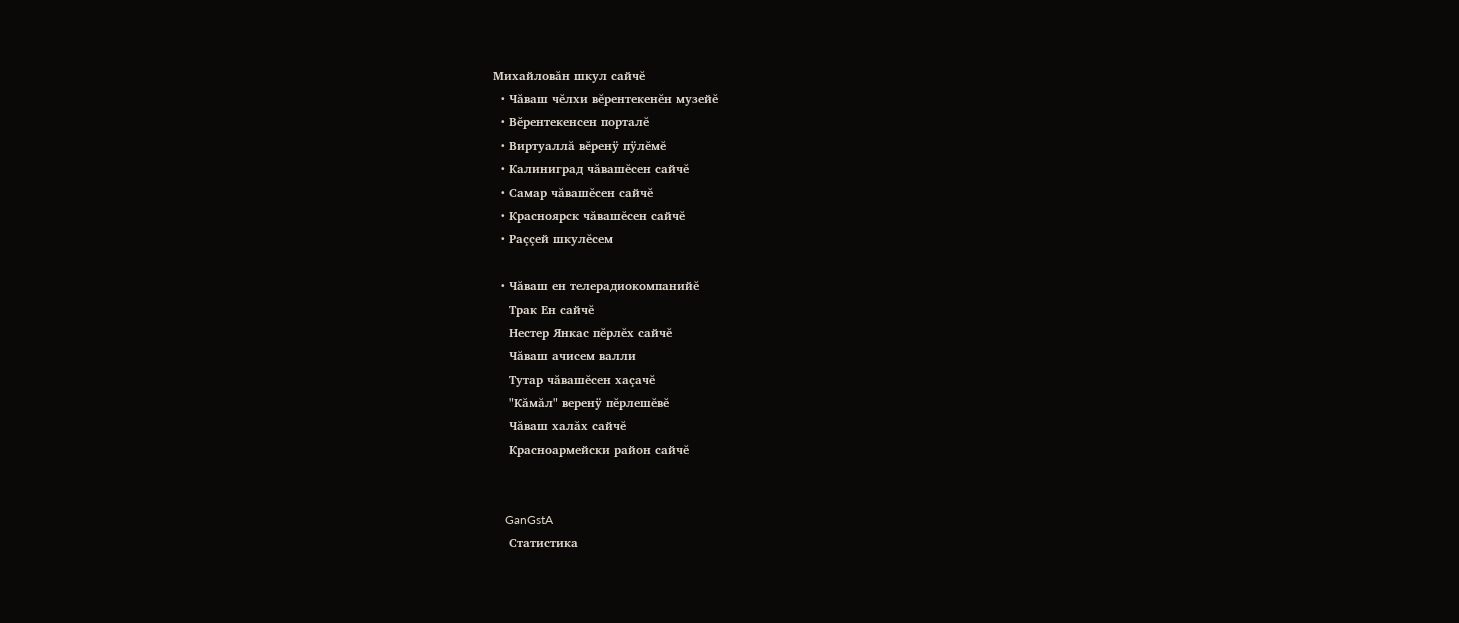Михайловăн шкул сайчĕ
  • Чăваш чĕлхи вĕрентекенĕн музейĕ
  • Вĕрентекенсен порталĕ
  • Виртуаллă вĕренÿ пÿлĕмĕ
  • Калиниград чăвашĕсен сайчĕ
  • Самар чăвашĕсен сайчĕ
  • Красноярск чăвашĕсен сайчĕ
  • Раççей шкулĕсем

  • Чăваш ен телерадиокомпанийĕ
    Трак Ен сайчĕ
    Нестер Янкас пĕрлĕх сайчĕ
    Чăваш ачисем валли
    Тутар чăвашĕсен хаçачĕ
    "Кăмăл" веренÿ пĕрлешĕвĕ
    Чăваш халăх сайчĕ
    Красноармейски район сайчĕ


    GanGstA
    Статистика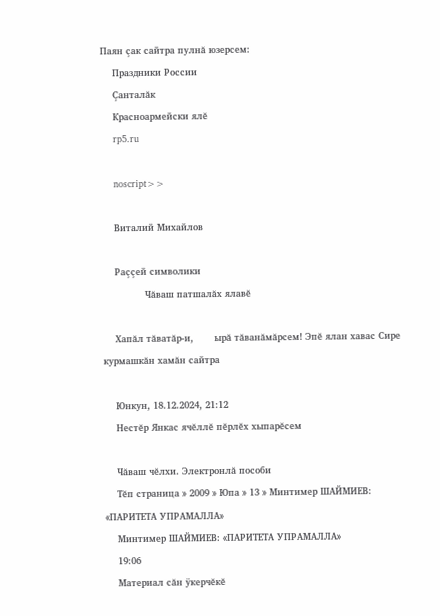Паян çак сайтра пулнă юзерсем:
    Праздники России
    Çанталăк
    Красноармейски ялĕ
    rp5.ru

    noscript>>

    Виталий Михайлов

    Раççей символики
              Чăваш патшалăх ялавĕ

    Хапăл тăватăр-и,       ырă тăванăмăрсем! Эпĕ ялан хавас Сире курмашкăн хамăн сайтра

    Юнкун, 18.12.2024, 21:12
    Нестĕр Янкас ячĕллĕ пĕрлĕх хыпарĕсем

    Чăваш чĕлхи. Электронлă пособи
    Тĕп страница » 2009 » Юпа » 13 » Минтимер ШАЙМИЕВ: «ПАРИТЕТА УПРАМАЛЛА»
    Минтимер ШАЙМИЕВ: «ПАРИТЕТА УПРАМАЛЛА»
    19:06
    Материал сăн ÿкерчĕкĕ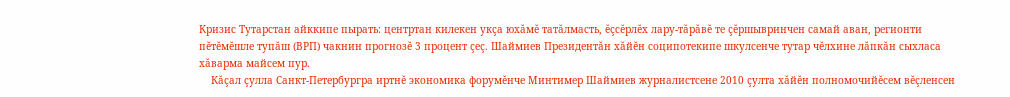Кризис Тутарстан айккипе пырать: центртан килекен укçа юхăмĕ татăлмасть, ĕçсĕрлĕх лару-тăрăвĕ те çĕршывринчен самай аван, регионти пĕтĕмĕшле тупăш (ВРП) чакнин прогнозĕ 3 процент çеç. Шаймиев Президентăн хăйĕн соципотекипе шкулсенче тутар чĕлхине лăпкăн сыхласа хăварма майсем пур.
    Кăçал çулла Санкт-Петербургра иртнĕ экономика форумĕнче Минтимер Шаймиев журналистсене 2010 çулта хăйĕн полномочийĕсем вĕçленсен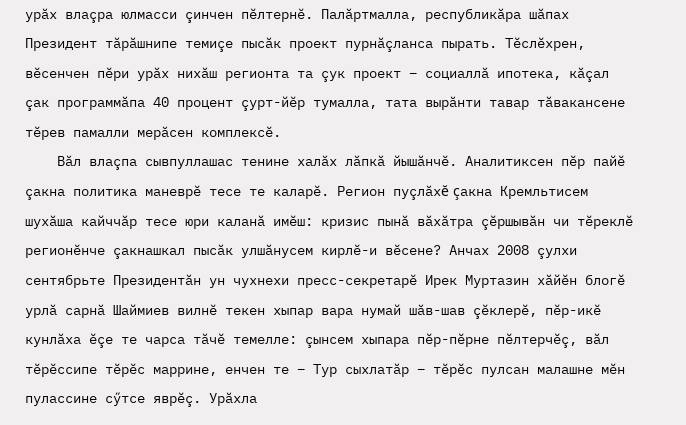урăх влаçра юлмасси çинчен пĕлтернĕ. Палăртмалла, республикăра шăпах Президент тăрăшнипе темиçе пысăк проект пурнăçланса пырать. Тĕслĕхрен, вĕсенчен пĕри урăх нихăш регионта та çук проект – социаллă ипотека, кăçал çак программăпа 40 процент çурт-йĕр тумалла, тата вырăнти тавар тăвакансене тĕрев памалли мерăсен комплексĕ.
    Вăл влаçпа сывпуллашас тенине халăх лăпкă йышăнчĕ. Аналитиксен пĕр пайĕ çакна политика маневрĕ тесе те каларĕ. Регион пуçлăхĕ çакна Кремльтисем шухăша кайччăр тесе юри каланă имĕш: кризис пынă вăхăтра çĕршывăн чи тĕреклĕ регионĕнче çакнашкал пысăк улшăнусем кирлĕ-и вĕсене? Анчах 2008 çулхи сентябрьте Президентăн ун чухнехи пресс-секретарĕ Ирек Муртазин хăйĕн блогĕ урлă сарнă Шаймиев вилнĕ текен хыпар вара нумай шăв-шав çĕклерĕ, пĕр-икĕ кунлăха ĕçе те чарса тăчĕ темелле: çынсем хыпара пĕр-пĕрне пĕлтерчĕç, вăл тĕрĕссипе тĕрĕс маррине, енчен те – Тур сыхлатăр – тĕрĕс пулсан малашне мĕн пулассине сӳтсе яврĕç. Урăхла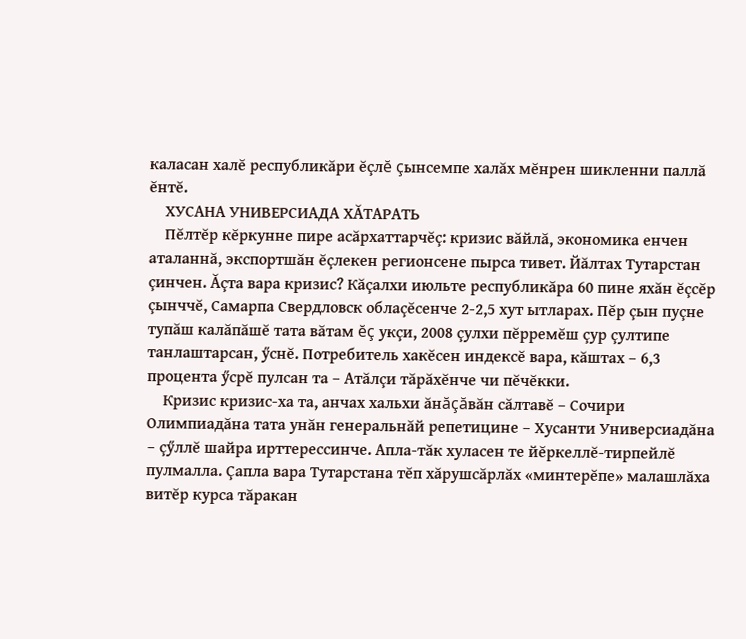каласан халĕ республикăри ĕçлĕ çынсемпе халăх мĕнрен шикленни паллă ĕнтĕ.
    ХУСАНА УНИВЕРСИАДА ХĂТАРАТЬ
    Пĕлтĕр кĕркунне пире асăрхаттарчĕç: кризис вăйлă, экономика енчен аталаннă, экспортшăн ĕçлекен регионсене пырса тивет. Йăлтах Тутарстан çинчен. Ăçта вара кризис? Кăçалхи июльте республикăра 60 пине яхăн ĕçсĕр çынччĕ, Самарпа Свердловск облаçĕсенче 2-2,5 хут ытларах. Пĕр çын пуçне тупăш калăпăшĕ тата вăтам ĕç укçи, 2008 çулхи пĕрремĕш çур çултипе танлаштарсан, ӳснĕ. Потребитель хакĕсен индексĕ вара, кăштах – 6,3 процента ӳсрĕ пулсан та – Атăлçи тăрăхĕнче чи пĕчĕкки.
    Кризис кризис-ха та, анчах хальхи ăнăçăвăн сăлтавĕ – Сочири Олимпиадăна тата унăн генеральнăй репетицине – Хусанти Универсиадăна – çӳллĕ шайра ирттерессинче. Апла-тăк хуласен те йĕркеллĕ-тирпейлĕ пулмалла. Çапла вара Тутарстана тĕп хăрушсăрлăх «минтерĕпе» малашлăха витĕр курса тăракан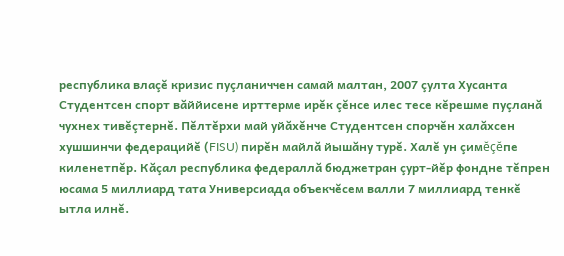республика влаçĕ кризис пуçланиччен самай малтан, 2007 çулта Хусанта Студентсен спорт вăййисене ирттерме ирĕк çĕнсе илес тесе кĕрешме пуçланă чухнех тивĕçтернĕ. Пĕлтĕрхи май уйăхĕнче Студентсен спорчĕн халăхсен хушшинчи федерацийĕ (FISU) пирĕн майлă йышăну турĕ. Халĕ ун çимĕçĕпе киленетпĕр. Кăçал республика федераллă бюджетран çурт-йĕр фондне тĕпрен юсама 5 миллиард тата Универсиада объекчĕсем валли 7 миллиард тенкĕ ытла илнĕ.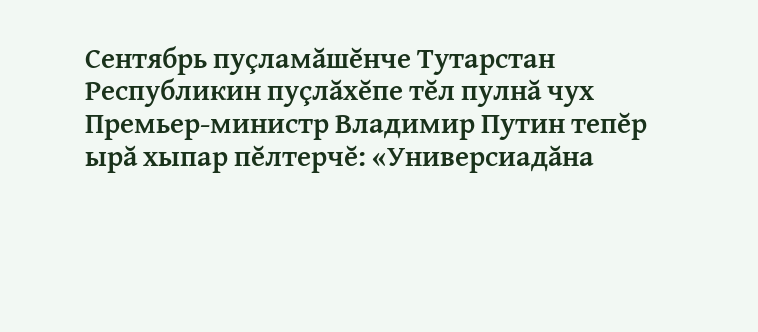Сентябрь пуçламăшĕнче Тутарстан Республикин пуçлăхĕпе тĕл пулнă чух Премьер-министр Владимир Путин тепĕр ырă хыпар пĕлтерчĕ: «Универсиадăна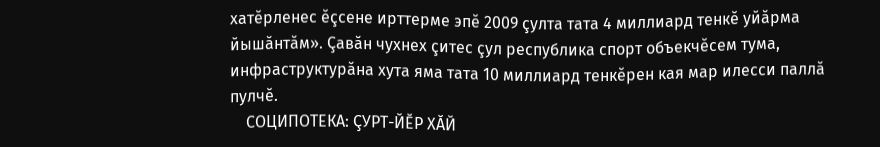хатĕрленес ĕçсене ирттерме эпĕ 2009 çулта тата 4 миллиард тенкĕ уйăрма йышăнтăм». Çавăн чухнех çитес çул республика спорт объекчĕсем тума, инфраструктурăна хута яма тата 10 миллиард тенкĕрен кая мар илесси паллă пулчĕ.
    СОЦИПОТЕКА: ÇУРТ-ЙĔР ХĂЙ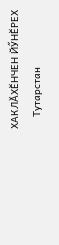ХАКЛĂХĔНЧЕН ЙӲНĔРЕХ
    Тутарстан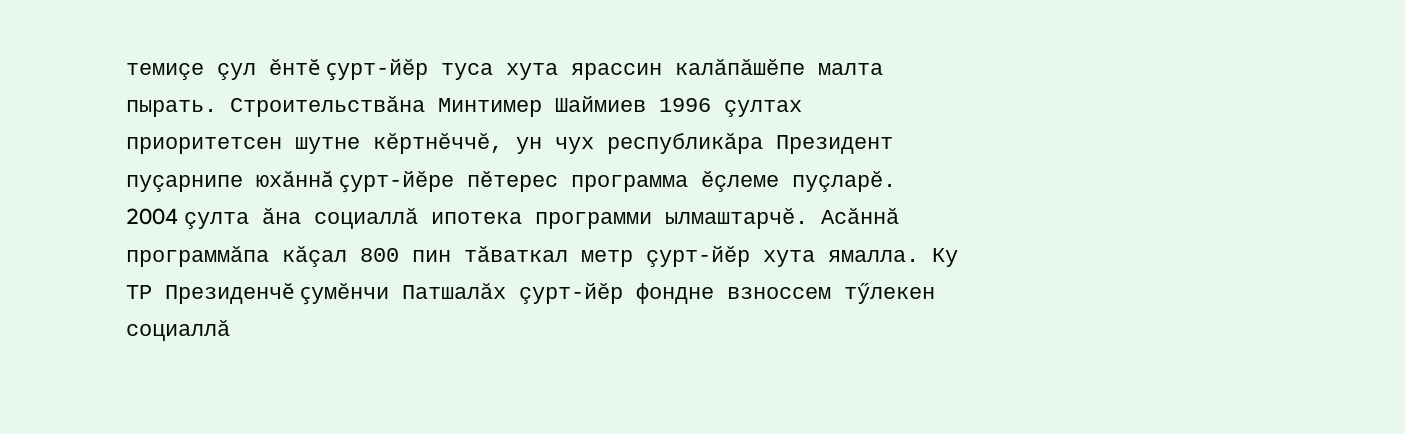темиçе çул ĕнтĕ çурт-йĕр туса хута ярассин калăпăшĕпе малта пырать. Строительствăна Минтимер Шаймиев 1996 çултах приоритетсен шутне кĕртнĕччĕ, ун чух республикăра Президент пуçарнипе юхăннă çурт-йĕре пĕтерес программа ĕçлеме пуçларĕ. 2004 çулта ăна социаллă ипотека программи ылмаштарчĕ. Асăннă программăпа кăçал 800 пин тăваткал метр çурт-йĕр хута ямалла. Ку ТР Президенчĕ çумĕнчи Патшалăх çурт-йĕр фондне взноссем тӳлекен социаллă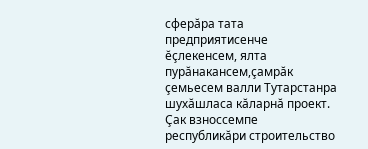сферăра тата предприятисенче ĕçлекенсем, ялта пурăнакансем,çамрăк çемьесем валли Тутарстанра шухăшласа кăларнă проект. Çак взноссемпе республикăри строительство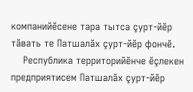компанийĕсене тара тытса çурт-йĕр тăвать те Патшалăх çурт-йĕр фончĕ.
    Республика территорийĕнче ĕçлекен предприятисем Патшалăх çурт-йĕр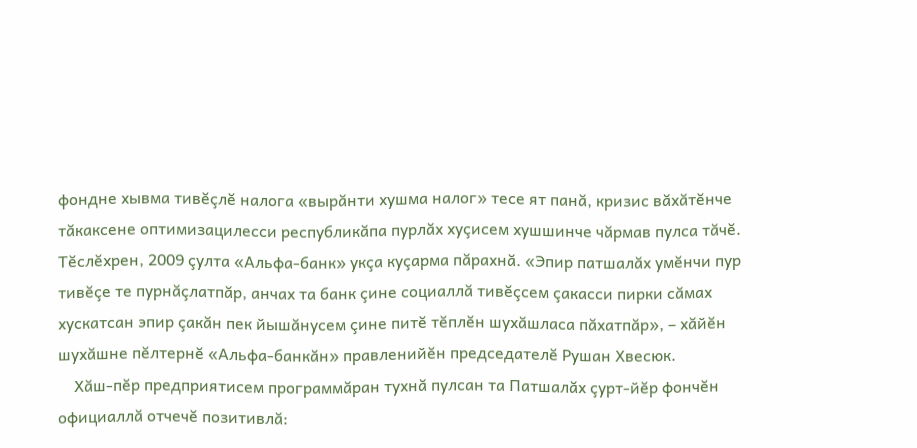фондне хывма тивĕçлĕ налога «вырăнти хушма налог» тесе ят панă, кризис вăхăтĕнче тăкаксене оптимизацилесси республикăпа пурлăх хуçисем хушшинче чăрмав пулса тăчĕ. Тĕслĕхрен, 2009 çулта «Альфа-банк» укçа куçарма пăрахнă. «Эпир патшалăх умĕнчи пур тивĕçе те пурнăçлатпăр, анчах та банк çине социаллă тивĕçсем çакасси пирки сăмах хускатсан эпир çакăн пек йышăнусем çине питĕ тĕплĕн шухăшласа пăхатпăр», – хăйĕн шухăшне пĕлтернĕ «Альфа-банкăн» правленийĕн председателĕ Рушан Хвесюк.
    Хăш-пĕр предприятисем программăран тухнă пулсан та Патшалăх çурт-йĕр фончĕн официаллă отчечĕ позитивлă: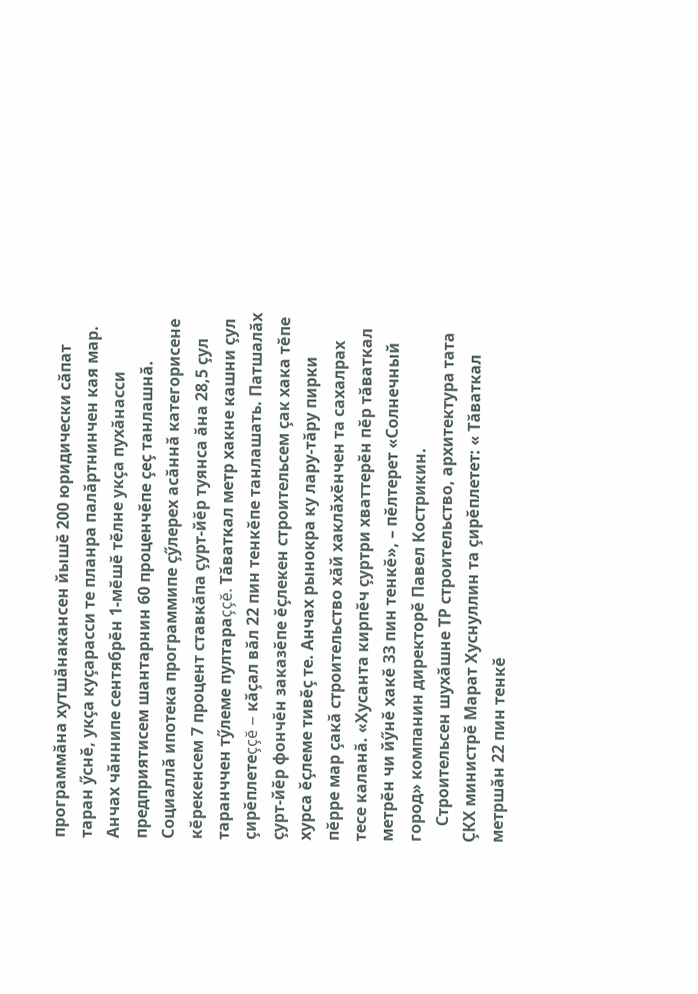программăна хутшăнакансен йышĕ 200 юридически сăпат таран ӳснĕ, укçа куçарасси те планра палăртнинчен кая мар. Анчах чăннипе сентябрĕн 1-мĕшĕ тĕлне укçа пухăнасси предприятисем шантарнин 60 проценчĕпе çеç танлашнă. Социаллă ипотека программипе çӳлерех асăннă категорисене кĕрекенсем 7 процент ставкăпа çурт-йĕр туянса ăна 28,5 çул таранччен тӳлеме пултараççĕ. Тăваткал метр хакне кашни çул çирĕплетеççĕ – кăçал вăл 22 пин тенкĕпе танлашать. Патшалăх çурт-йĕр фончĕн заказĕпе ĕçлекен строительсем çак хака тĕпе хурса ĕçлеме тивĕç те. Анчах рынокра ку лару-тăру пирки пĕрре мар çакă строительство хăй хаклăхĕнчен та сахалрах тесе каланă. «Хусанта кирпĕч çуртри хваттерĕн пĕр тăваткал метрĕн чи йӳнĕ хакĕ 33 пин тенкĕ», – пĕлтерет «Солнечный город» компанин директорĕ Павел Кострикин.
    Строительсен шухăшне ТР строительство, архитектура тата ÇКХ министрĕ Марат Хуснуллин та çирĕплетет: « Тăваткал метршăн 22 пин тенкĕ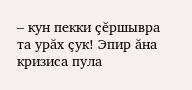– кун пекки çĕршывра та урăх çук! Эпир ăна кризиса пула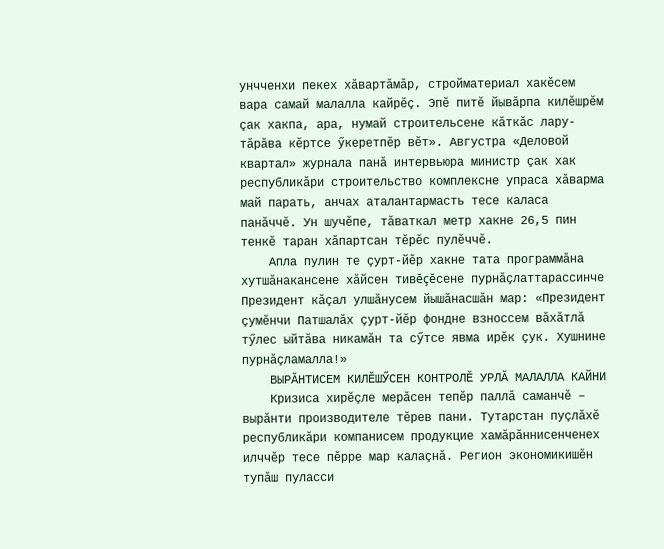унчченхи пекех хăвартăмăр, стройматериал хакĕсем вара самай малалла кайрĕç. Эпĕ питĕ йывăрпа килĕшрĕм çак хакпа, ара, нумай строительсене кăткăс лару-тăрăва кĕртсе ӳкеретпĕр вĕт». Августра «Деловой квартал» журнала панă интервьюра министр çак хак республикăри строительство комплексне упраса хăварма май парать, анчах аталантармасть тесе каласа панăччĕ. Ун шучĕпе, тăваткал метр хакне 26,5 пин тенкĕ таран хăпартсан тĕрĕс пулĕччĕ.
    Апла пулин те çурт-йĕр хакне тата программăна хутшăнакансене хăйсен тивĕçĕсене пурнăçлаттарассинче Президент кăçал улшăнусем йышăнасшăн мар: «Президент çумĕнчи Патшалăх çурт-йĕр фондне взноссем вăхăтлă тӳлес ыйтăва никамăн та сӳтсе явма ирĕк çук. Хушнине пурнăçламалла!»
    ВЫРĂНТИСЕМ КИЛĔШӲСЕН КОНТРОЛĔ УРЛĂ МАЛАЛЛА КАЙНИ
    Кризиса хирĕçле мерăсен тепĕр паллă саманчĕ – вырăнти производителе тĕрев пани. Тутарстан пуçлăхĕ республикăри компанисем продукцие хамăрăннисенченех илччĕр тесе пĕрре мар калаçнă. Регион экономикишĕн тупăш пуласси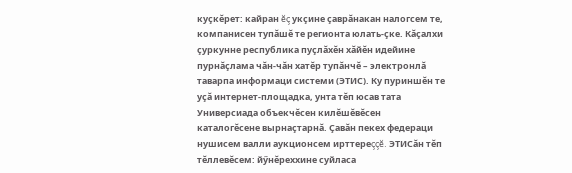куçкĕрет: кайран ĕç укçине çаврăнакан налогсем те, компанисен тупăшĕ те регионта юлать-çке. Кăçалхи çуркунне республика пуçлăхĕн хăйĕн идейине пурнăçлама чăн-чăн хатĕр тупăнчĕ – электронлă таварпа информаци системи (ЭТИС). Ку пуриншĕн те уçă интернет-площадка, унта тĕп юсав тата Универсиада объекчĕсен килĕшĕвĕсен каталогĕсене вырнаçтарнă. Çавăн пекех федераци нушисем валли аукционсем ирттереççĕ. ЭТИСăн тĕп тĕллевĕсем: йӳнĕреххине суйласа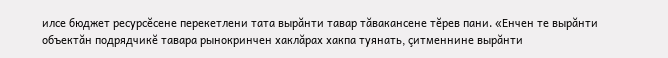илсе бюджет ресурсĕсене перекетлени тата вырăнти тавар тăвакансене тĕрев пани. «Енчен те вырăнти объектăн подрядчикĕ тавара рынокринчен хаклăрах хакпа туянать, çитменнине вырăнти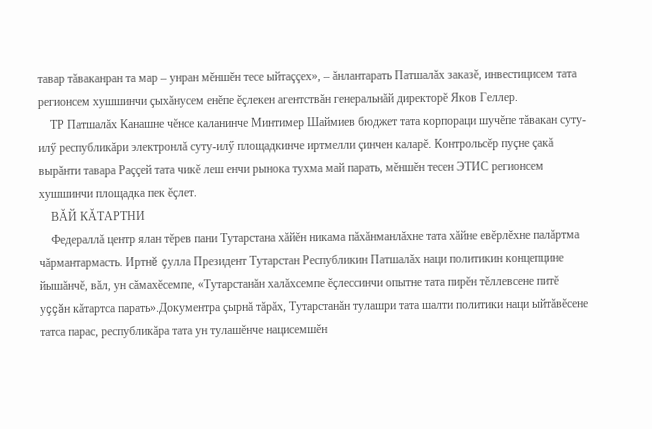тавар тăваканран та мар – унран мĕншĕн тесе ыйтаççех», – ăнлантарать Патшалăх заказĕ, инвестицисем тата регионсем хушшинчи çыхăнусем енĕпе ĕçлекен агентствăн генеральнăй директорĕ Яков Геллер.
    ТР Патшалăх Канашне чĕнсе каланинче Минтимер Шаймиев бюджет тата корпораци шучĕпе тăвакан суту-илӳ республикăри электронлă суту-илӳ площадкинче иртмелли çинчен каларĕ. Контрольсĕр пуçне çакă вырăнти тавара Раççей тата чикĕ леш енчи рынока тухма май парать, мĕншĕн тесен ЭТИС регионсем хушшинчи площадка пек ĕçлет.
    ВĂЙ КĂТАРТНИ
    Федераллă центр ялан тĕрев пани Тутарстана хăйĕн никама пăхăнманлăхне тата хăйне евĕрлĕхне палăртма чăрмантармасть. Иртнĕ çулла Президент Тутарстан Республикин Патшалăх наци политикин концепцине йышăнчĕ, вăл, ун сăмахĕсемпе, «Тутарстанăн халăхсемпе ĕçлессинчи опытне тата пирĕн тĕллевсене питĕ уççăн кăтартса парать».Документра çырнă тăрăх, Тутарстанăн тулашри тата шалти политики наци ыйтăвĕсене татса парас, республикăра тата ун тулашĕнче нацисемшĕн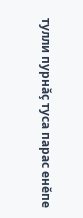тулли пурнăç туса парас енĕпе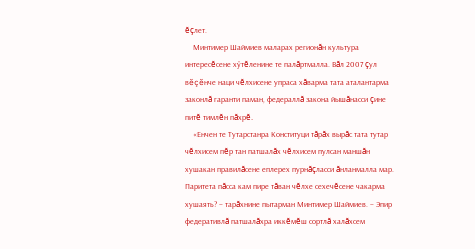ĕçлет.
    Минтимер Шаймиев маларах регионăн культура интересĕсене хӳтĕленине те палăртмалла. Вăл 2007 çул вĕçĕнче наци чĕлхисене упраса хăварма тата аталантарма законлă гаранти паман, федераллă закона йышăнасси çине питĕ тимлĕн пăхрĕ.
    «Енчен те Тутарстанра Конституци тăрăх вырăс тата тутар чĕлхисем пĕр тан патшалăх чĕлхисем пулсан маншăн хушакан правилăсене еплерех пурнăçласси ăнланмалла мар. Паритета пăсса кам пире тăван чĕлхе сехечĕсене чакарма хушаять? – тарăхнине пытарман Минтимер Шаймиев. – Эпир федеративлă патшалăхра иккĕмĕш сортлă халăхсем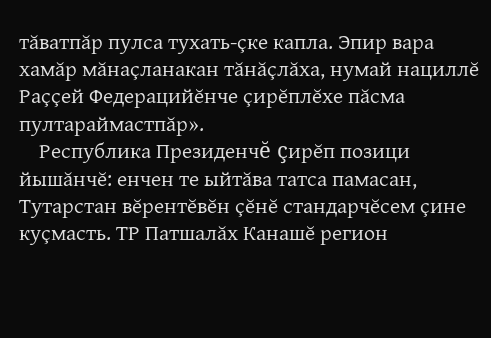тăватпăр пулса тухать-çке капла. Эпир вара хамăр мăнаçланакан тăнăçлăха, нумай нациллĕ Раççей Федерацийĕнче çирĕплĕхе пăсма пултараймастпăр».
    Республика Президенчĕ çирĕп позици йышăнчĕ: енчен те ыйтăва татса памасан, Тутарстан вĕрентĕвĕн çĕнĕ стандарчĕсем çине куçмасть. ТР Патшалăх Канашĕ регион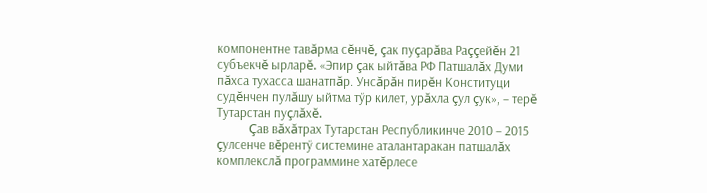компонентне тавăрма сĕнчĕ, çак пуçарăва Раççейĕн 21 субъекчĕ ырларĕ. «Эпир çак ыйтăва РФ Патшалăх Думи пăхса тухасса шанатпăр. Унсăрăн пирĕн Конституци судĕнчен пулăшу ыйтма тӳр килет, урăхла çул çук», – терĕ Тутарстан пуçлăхĕ.
    Çав вăхăтрах Тутарстан Республикинче 2010 – 2015 çулсенче вĕрентӳ системине аталантаракан патшалăх комплекслă программине хатĕрлесе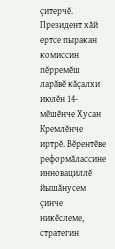çитерчĕ. Президент хăй ертсе пыракан комиссин пĕрремĕш ларăвĕ кăçалхи июлĕн 14-мĕшĕнче Хусан Кремлĕнче иртрĕ. Вĕрентĕве реформăлассине инновациллĕ йышăнусем çинче никĕслеме, стратегин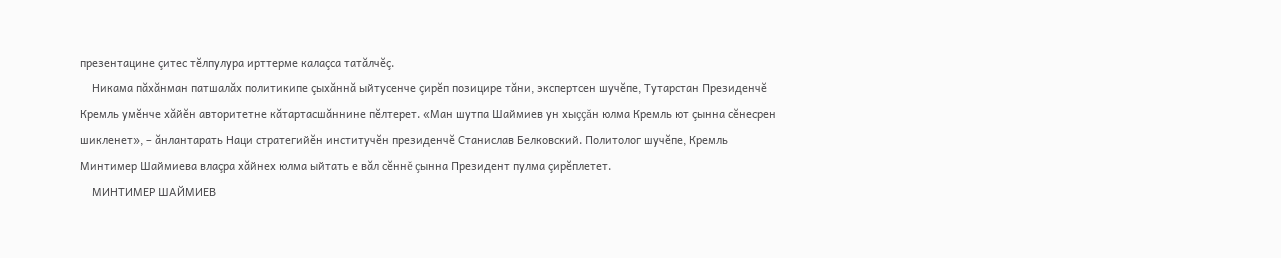презентацине çитес тĕлпулура ирттерме калаçса татăлчĕç.
    Никама пăхăнман патшалăх политикипе çыхăннă ыйтусенче çирĕп позицире тăни, экспертсен шучĕпе, Тутарстан Президенчĕ Кремль умĕнче хăйĕн авторитетне кăтартасшăннине пĕлтерет. «Ман шутпа Шаймиев ун хыççăн юлма Кремль ют çынна сĕнесрен шикленет», – ăнлантарать Наци стратегийĕн институчĕн президенчĕ Станислав Белковский. Политолог шучĕпе, Кремль Минтимер Шаймиева влаçра хăйнех юлма ыйтать е вăл сĕннĕ çынна Президент пулма çирĕплетет.
    МИНТИМЕР ШАЙМИЕВ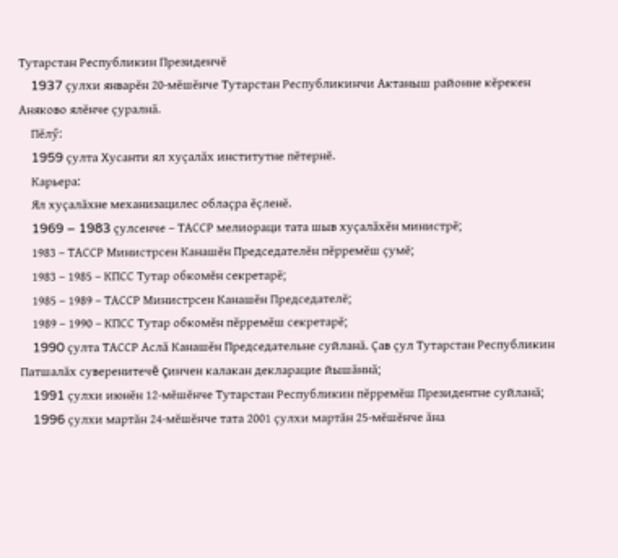Тутарстан Республикин Президенчĕ
    1937 çулхи январĕн 20-мĕшĕнче Тутарстан Республикинчи Актаныш районне кĕрекен Аняково ялĕнче çуралнă.
    Пĕлӳ:
    1959 çулта Хусанти ял хуçалăх институтне пĕтернĕ.
    Карьера:
    Ял хуçалăхне механизацилес облаçра ĕçленĕ.
    1969 – 1983 çулсенче – ТАССР мелиораци тата шыв хуçалăхĕн министрĕ;
    1983 – ТАССР Министрсен Канашĕн Председателĕн пĕрремĕш çумĕ;
    1983 – 1985 – КПСС Тутар обкомĕн секретарĕ;
    1985 – 1989 – ТАССР Министрсен Канашĕн Председателĕ;
    1989 – 1990 – КПСС Тутар обкомĕн пĕрремĕш секретарĕ;
    1990 çулта ТАССР Аслă Канашĕн Председательне суйланă. Çав çул Тутарстан Республикин Патшалăх суверенитечĕ çинчен калакан декларацие йышăннă;
    1991 çулхи июнĕн 12-мĕшĕнче Тутарстан Республикин пĕрремĕш Президентне суйланă;
    1996 çулхи мартăн 24-мĕшĕнче тата 2001 çулхи мартăн 25-мĕшĕнче ăна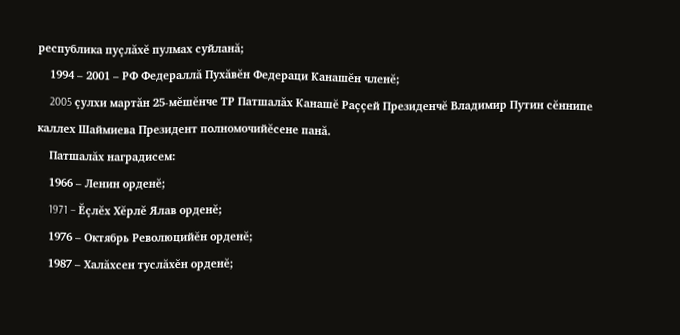республика пуçлăхĕ пулмах суйланă;
    1994 – 2001 – РФ Федераллă Пухăвĕн Федераци Канашĕн членĕ;
    2005 çулхи мартăн 25-мĕшĕнче ТР Патшалăх Канашĕ Раççей Президенчĕ Владимир Путин сĕннипе каллех Шаймиева Президент полномочийĕсене панă.
    Патшалăх наградисем:
    1966 – Ленин орденĕ;
    1971 – Ĕçлĕх Хĕрлĕ Ялав орденĕ;
    1976 – Октябрь Революцийĕн орденĕ;
    1987 – Халăхсен туслăхĕн орденĕ;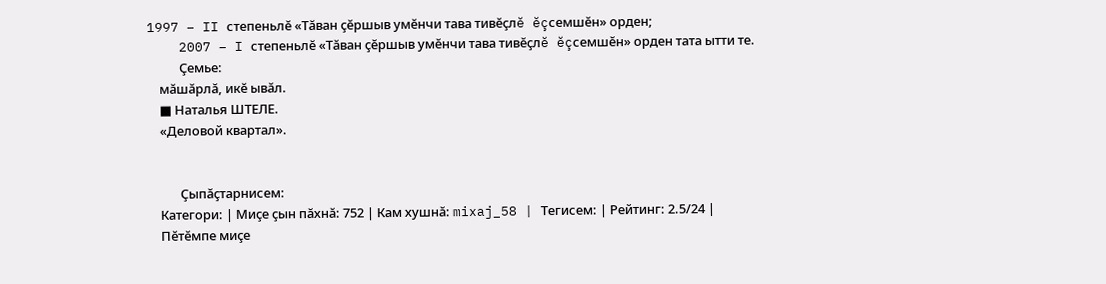1997 – II степеньлĕ «Тăван çĕршыв умĕнчи тава тивĕçлĕ ĕçсемшĕн» орден;
    2007 – I степеньлĕ «Тăван çĕршыв умĕнчи тава тивĕçлĕ ĕçсемшĕн» орден тата ытти те.
    Çемье:
    мăшăрлă, икĕ ывăл.
    ■ Наталья ШТЕЛЕ.
    «Деловой квартал».


    Çыпăçтарнисем:
    Категори: | Миçе çын пăхнă: 752 | Кам хушнă: mixaj_58 | Тегисем: | Рейтинг: 2.5/24 |
    Пĕтĕмпе миçе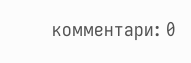комментари: 0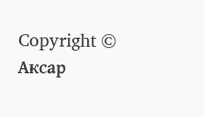Copyright © Аксар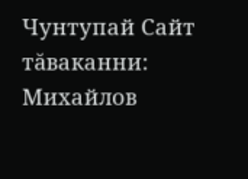Чунтупай Cайт тăваканни: Михайлов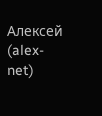Алексей (alex-net)